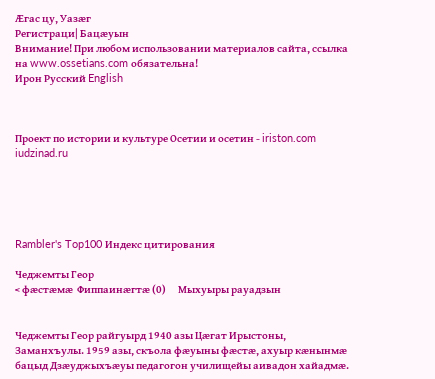Æгас цу, Уазæг
Регистраци| Бацæуын
Внимание! При любом использовании материалов сайта, ссылка на www.ossetians.com обязательна!
Ирон Русский English



Проект по истории и культуре Осетии и осетин - iriston.com iudzinad.ru





Rambler's Top100 Индекс цитирования

Чеджемты Геор
< фæстæмæ  Фиппаинæгтæ (0)      Мыхуыры рауадзын


Чеджемты Геор райгуырд 1940 азы Цæгат Ирыстоны, Заманхъулы. 1959 азы, скъола фæуыны фæстæ, ахуыр кæнынмæ бацыд Дзæуджыхъæуы педагогон училищейы аивадон хайадмæ.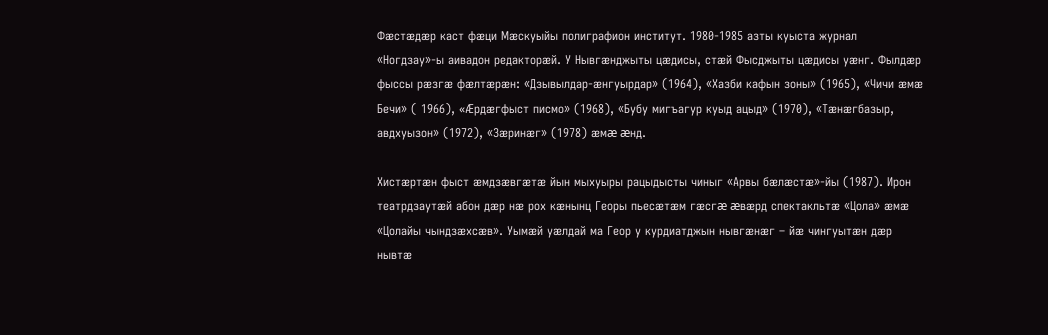Фæстæдæр каст фæци Мæскуыйы полиграфион институт. 1980-1985 азты куыста журнал «Ногдзау»-ы аивадон редакторæй. У Нывгæнджыты цæдисы, стæй Фысджыты цæдисы уæнг. Фылдæр фыссы рæзгæ фæлтæрæн: «Дзывылдар-æнгуырдар» (1964), «Хазби кафын зоны» (1965), «Чичи æмæ Бечи» ( 1966), «Æрдæгфыст писмо» (1968), «Бубу мигъагур куыд ацыд» (1970), «Тæнæгбазыр, авдхуызон» (1972), «Зæринæг» (1978) æмæ æнд.

Хистæртæн фыст æмдзæвгæтæ йын мыхуыры рацыдысты чиныг «Арвы бæлæстæ»-йы (1987). Ирон театрдзаутæй абон дæр нæ рох кæнынц Георы пьесæтæм гæсгæ æвæрд спектакльтæ «Цола» æмæ «Цолайы чындзæхсæв». Уымæй уæлдай ма Геор у курдиатджын нывгæнæг – йæ чингуытæн дæр нывтæ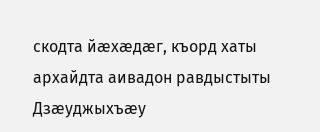скодта йæхæдæг, къорд хаты архайдта аивадон равдыстыты Дзæуджыхъæу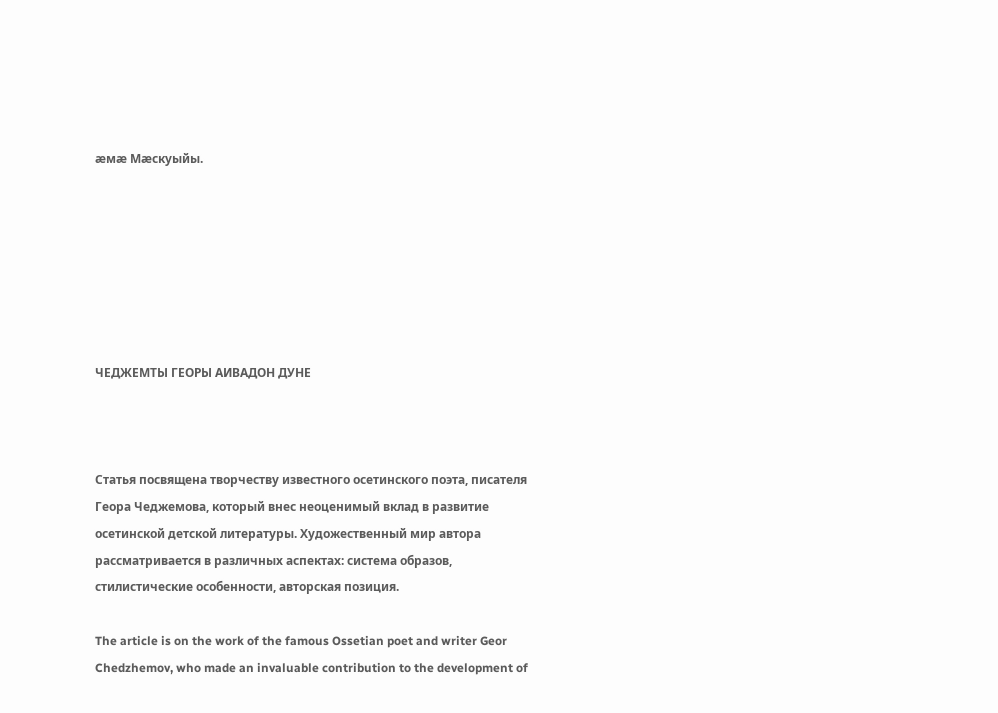æмæ Мæскуыйы.







ЧЕДЖЕМТЫ ГЕОРЫ АИВАДОН ДУНЕ



Статья посвящена творчеству известного осетинского поэта, писателя Геора Чеджемова, который внес неоценимый вклад в развитие осетинской детской литературы. Художественный мир автора рассматривается в различных аспектах: система образов, стилистические особенности, авторская позиция.

The article is on the work of the famous Ossetian poet and writer Geor Chedzhemov, who made an invaluable contribution to the development of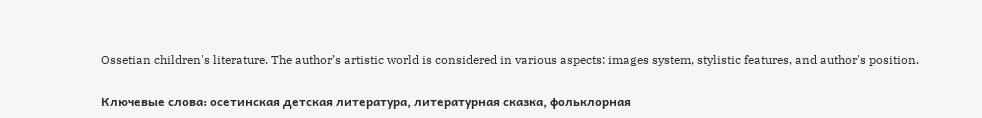Ossetian children's literature. The author’s artistic world is considered in various aspects: images system, stylistic features, and author's position.

Ключевые слова: осетинская детская литература, литературная сказка, фольклорная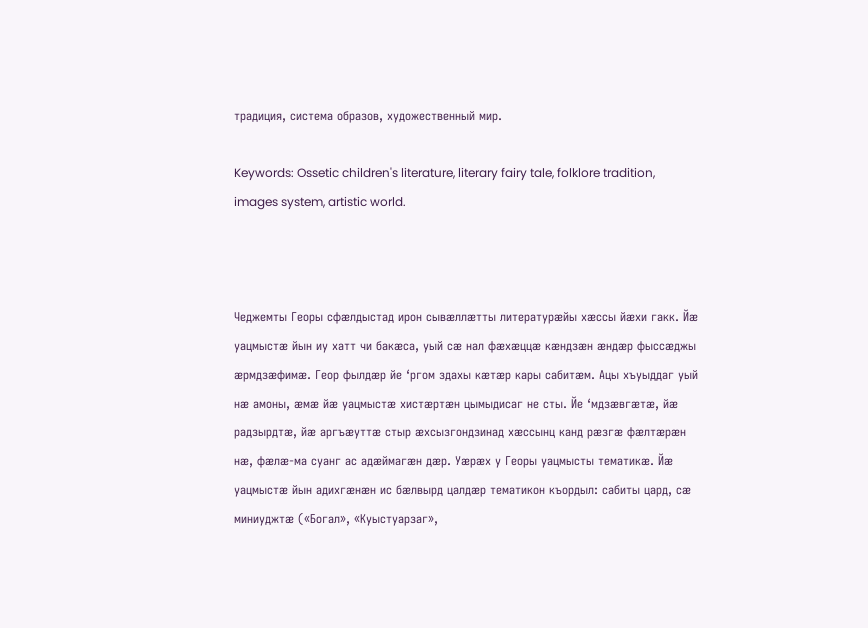традиция, система образов, художественный мир.

Keywords: Ossetic children's literature, literary fairy tale, folklore tradition, images system, artistic world.



Чеджемты Георы сфæлдыстад ирон сывæллæтты литературæйы хæссы йæхи гакк. Йæ уацмыстæ йын иу хатт чи бакæса, уый сæ нал фæхæццæ кæндзæн æндæр фыссæджы æрмдзæфимæ. Геор фылдæр йе ‘ргом здахы кæтæр кары сабитæм. Ацы хъуыддаг уый нæ амоны, æмæ йæ уацмыстæ хистæртæн цымыдисаг не сты. Йе ‘мдзæвгæтæ, йæ радзырдтæ, йæ аргъæуттæ стыр æхсызгондзинад хæссынц канд рæзгæ фæлтæрæн нæ, фæлæ-ма суанг ас адæймагæн дæр. Уæрæх у Георы уацмысты тематикæ. Йæ уацмыстæ йын адихгæнæн ис бæлвырд цалдæр тематикон къордыл: сабиты цард, сæ миниуджтæ («Богал», «Куыстуарзаг»,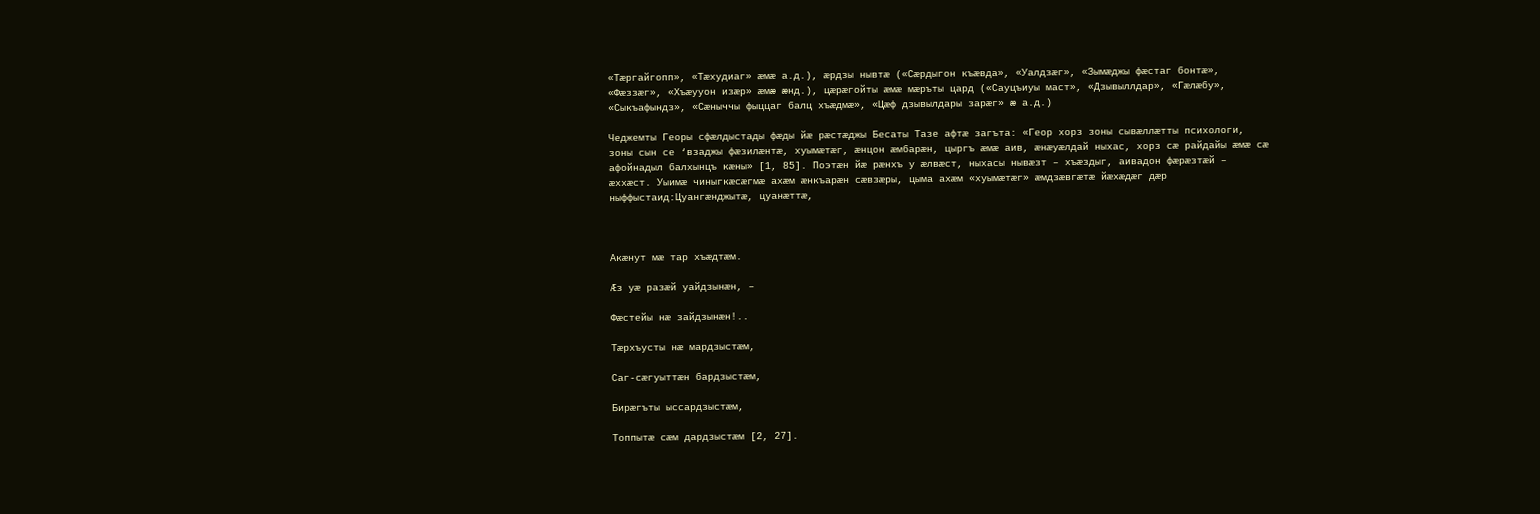«Тæргайгопп», «Тæхудиаг» æмæ а.д.), æрдзы нывтæ («Сæрдыгон къæвда», «Уалдзæг», «Зымæджы фæстаг бонтæ», «Фæззæг», «Хъæууон изæр» æмæ æнд.), цæрæгойты æмæ мæръты цард («Сауцъиуы маст», «Дзывыллдар», «Гæлæбу», «Сыкъафындз», «Сæныччы фыццаг балц хъæдмæ», «Цæф дзывылдары зарæг» æ а.д.)

Чеджемты Георы сфæлдыстады фæды йæ рæстæджы Бесаты Тазе афтæ загъта: «Геор хорз зоны сывæллæтты психологи, зоны сын се ‘взаджы фæзилæнтæ, хуымæтæг, æнцон æмбарæн, цыргъ æмæ аив, æнæуæлдай ныхас, хорз сæ райдайы æмæ сæ афойнадыл балхынцъ кæны» [1, 85]. Поэтæн йæ рæнхъ у æлвæст, ныхасы нывæзт – хъæздыг, аивадон фæрæзтæй – æххæст. Уыимæ чиныгкæсæгмæ ахæм æнкъарæн сæвзæры, цыма ахæм «хуымæтæг» æмдзæвгæтæ йæхæдæг дæр ныффыстаид:Цуангæнджытæ, цуанæттæ,



Акæнут мæ тар хъæдтæм.

Æз уæ разæй уайдзынæн, –

Фæстейы нæ зайдзынæн!..

Тæрхъусты нæ мардзыстæм,

Саг-сæгуыттæн бардзыстæм,

Бирæгъты ыссардзыстæм,

Топпытæ сæм дардзыстæм [2, 27].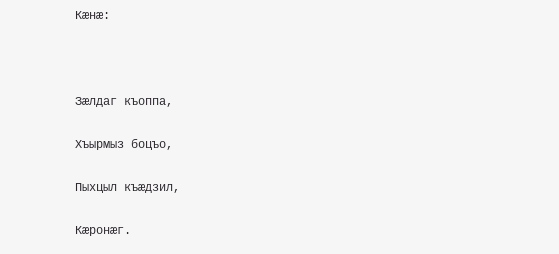Кæнæ:



Зæлдаг къоппа,

Хъырмыз боцъо,

Пыхцыл къæдзил,

Кæронæг.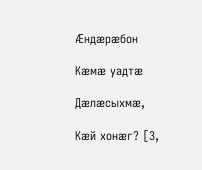Æндæрæбон

Кæмæ уадтæ

Дæлæсыхмæ,

Кæй хонæг? [3,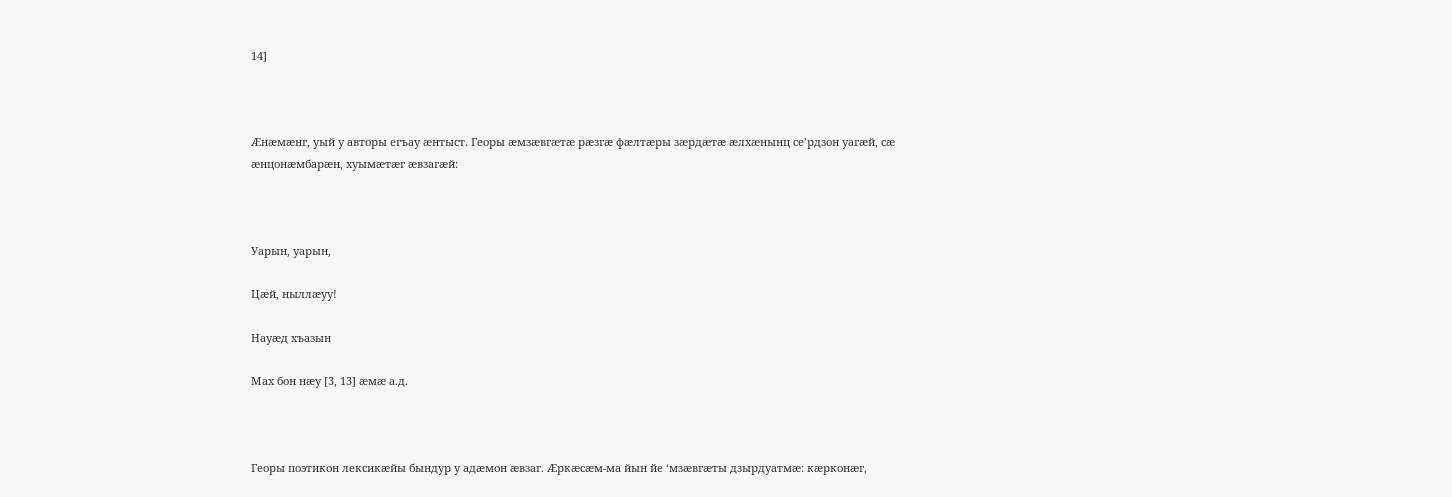14]



Æнæмæнг, уый у авторы егъау æнтыст. Георы æмзæвгæтæ рæзгæ фæлтæры зæрдæтæ æлхæнынц се’рдзон уагæй, сæ æнцонæмбарæн, хуымæтæг æвзагæй:



Уарын, уарын,

Цæй, ныллæуу!

Науæд хъазын

Мах бон нæу [3, 13] æмæ а.д.



Георы поэтикон лексикæйы бындур у адæмон æвзаг. Æркæсæм-ма йын йе ‘мзæвгæты дзырдуатмæ: кæрконæг,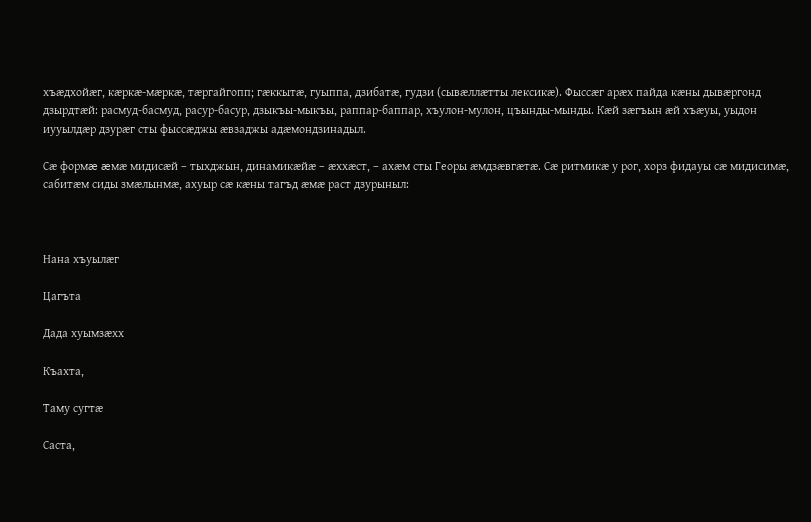хъæдхойæг, кæркæ-мæркæ, тæргайгопп; гæккытæ, гуыппа, дзибатæ, гудзи (сывæллæтты лексикæ). Фыссæг арæх пайда кæны дывæргонд дзырдтæй: расмуд-басмуд, расур-басур, дзыкъы-мыкъы, раппар-баппар, хъулон-мулон, цъынды-мынды. Кæй зæгъын æй хъæуы, уыдон иууылдæр дзурæг сты фыссæджы æвзаджы адæмондзинадыл.

Сæ формæ æмæ мидисæй – тыхджын, динамикæйæ – æххæст, – ахæм сты Георы æмдзæвгæтæ. Сæ ритмикæ у рог, хорз фидауы сæ мидисимæ, сабитæм сиды змæлынмæ, ахуыр сæ кæны тагъд æмæ раст дзурыныл:



Нана хъуылæг

Цагъта

Дада хуымзæхх

Къахта,

Таму сугтæ

Саста,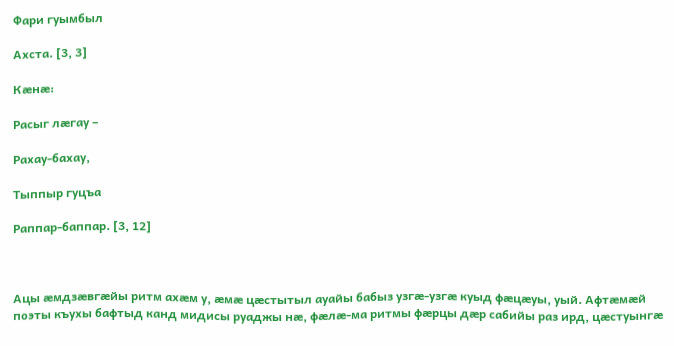Фари гуымбыл

Ахста. [3, 3]

Кæнæ:

Расыг лæгау –

Рахау-бахау,

Тыппыр гуцъа

Раппар-баппар. [3, 12]



Ацы æмдзæвгæйы ритм ахæм у, æмæ цæстытыл ауайы бабыз узгæ-узгæ куыд фæцæуы, уый. Афтæмæй поэты къухы бафтыд канд мидисы руаджы нæ, фæлæ-ма ритмы фæрцы дæр сабийы раз ирд, цæстуынгæ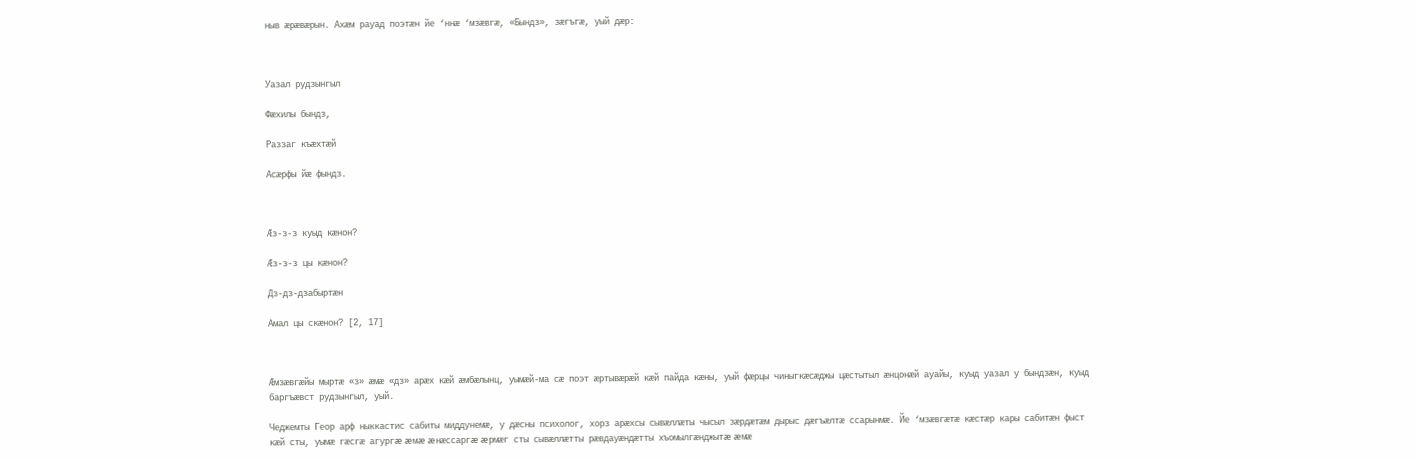ныв æрæвæрын. Ахæм рауад поэтæн йе ‘ннæ ‘мзæвгæ, «Бындз», зæгъгæ, уый дæр:



Уазал рудзынгыл

Фæхилы бындз,

Раззаг къæхтæй

Асæрфы йæ фындз.



Æз-з-з куыд кæнон?

Æз-з-з цы кæнон?

Дз-дз-дзабыртæн

Амал цы скæнон? [2, 17]



Æмзæвгæйы мыртæ «з» æмæ «дз» арæх кæй æмбæлынц, уымæй-ма сæ поэт æртывæрæй кæй пайда кæны, уый фæрцы чиныгкæсæджы цæстытыл æнцонæй ауайы, куыд уазал у бындзæн, куыд баргъæвст рудзынгыл, уый.

Чеджемты Геор арф ныккастис сабиты миддунемæ, у дæсны психолог, хорз арæхсы сывæллæты чысыл зæрдæтæм дырыс дæгъæлтæ ссарынмæ. Йе ‘мзæвгæтæ кæстæр кары сабитæн фыст кæй сты, уымæ гæсгæ агургæ æмæ æнæссаргæ æрмæг сты сывæллæтты рæвдауæндæтты хъомылгæнджытæ æмæ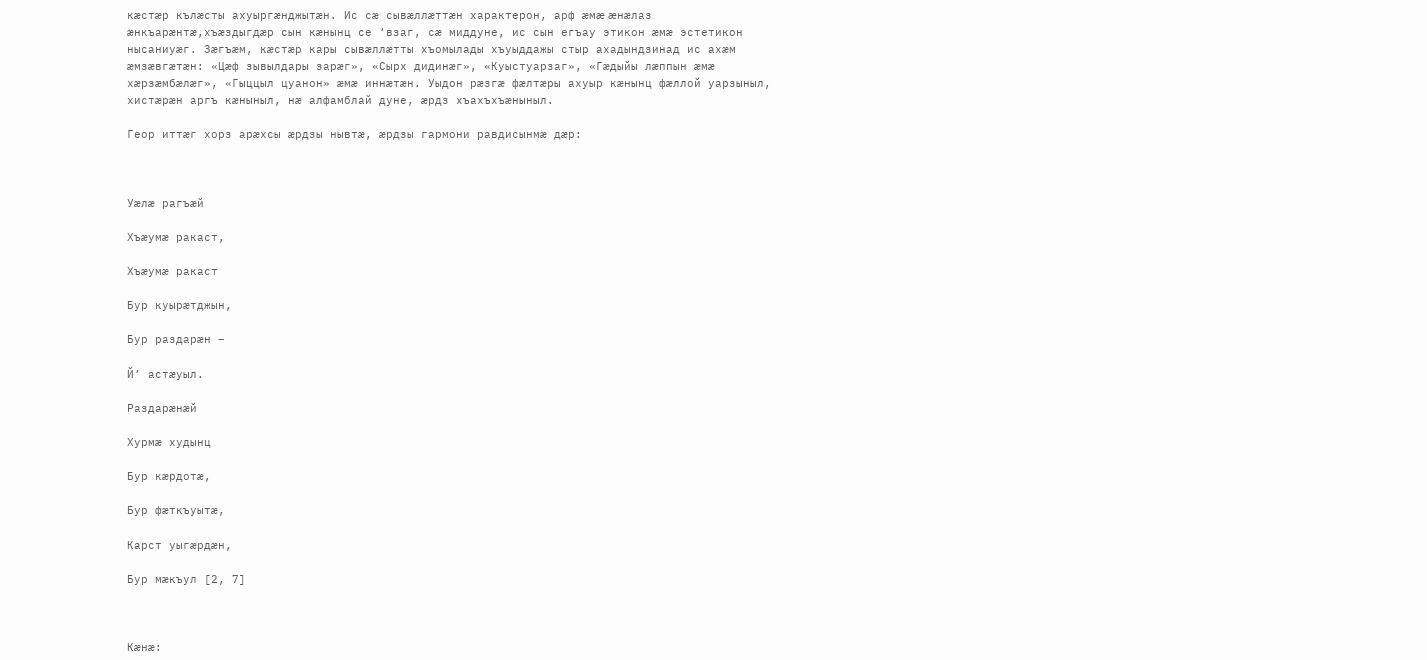кæстæр кълæсты ахуыргæнджытæн. Ис сæ сывæллæттæн характерон, арф æмæ æнæлаз æнкъарæнтæ,хъæздыгдæр сын кæнынц се ‘взаг, сæ миддуне, ис сын егъау этикон æмæ эстетикон нысаниуæг. Зæгъæм, кæстæр кары сывæллæтты хъомылады хъуыддажы стыр ахадындзинад ис ахæм æмзæвгæтæн: «Цæф зывылдары зарæг», «Сырх дидинæг», «Куыстуарзаг», «Гæдыйы лæппын æмæ хæрзæмбæлæг», «Гыццыл цуанон» æмæ иннæтæн. Уыдон рæзгæ фæлтæры ахуыр кæнынц фæллой уарзыныл, хистæрæн аргъ кæныныл, нæ алфамблай дуне, æрдз хъахъхъæныныл.

Геор иттæг хорз арæхсы æрдзы нывтæ, æрдзы гармони равдисынмæ дæр:



Уæлæ рагъæй

Хъæумæ ракаст,

Хъæумæ ракаст

Бур куырæтджын,

Бур раздарæн –

Й’ астæуыл.

Раздарæнæй

Хурмæ худынц

Бур кæрдотæ,

Бур фæткъуытæ,

Карст уыгæрдæн,

Бур мæкъул [2, 7]



Кæнæ: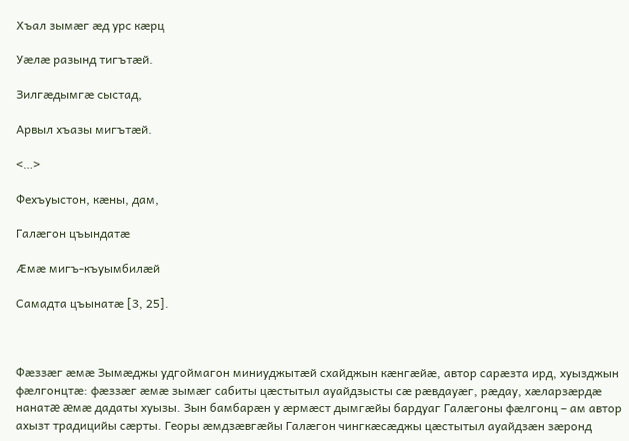Хъал зымæг æд урс кæрц

Уæлæ разынд тигътæй.

Зилгæдымгæ сыстад,

Арвыл хъазы мигътæй.

<…>

Фехъуыстон, кæны, дам,

Галæгон цъындатæ

Æмæ мигъ-къуымбилæй

Самадта цъынатæ [3, 25].



Фæззæг æмæ Зымæджы удгоймагон миниуджытæй схайджын кæнгæйæ, автор сарæзта ирд, хуызджын фæлгонцтæ: фæззæг æмæ зымæг сабиты цæстытыл ауайдзысты сæ рæвдауæг, рæдау, хæларзæрдæ нанатæ æмæ дадаты хуызы. Зын бамбарæн у æрмæст дымгæйы бардуаг Галæгоны фæлгонц – ам автор ахызт традицийы сæрты. Георы æмдзæвгæйы Галæгон чингкæсæджы цæстытыл ауайдзæн зæронд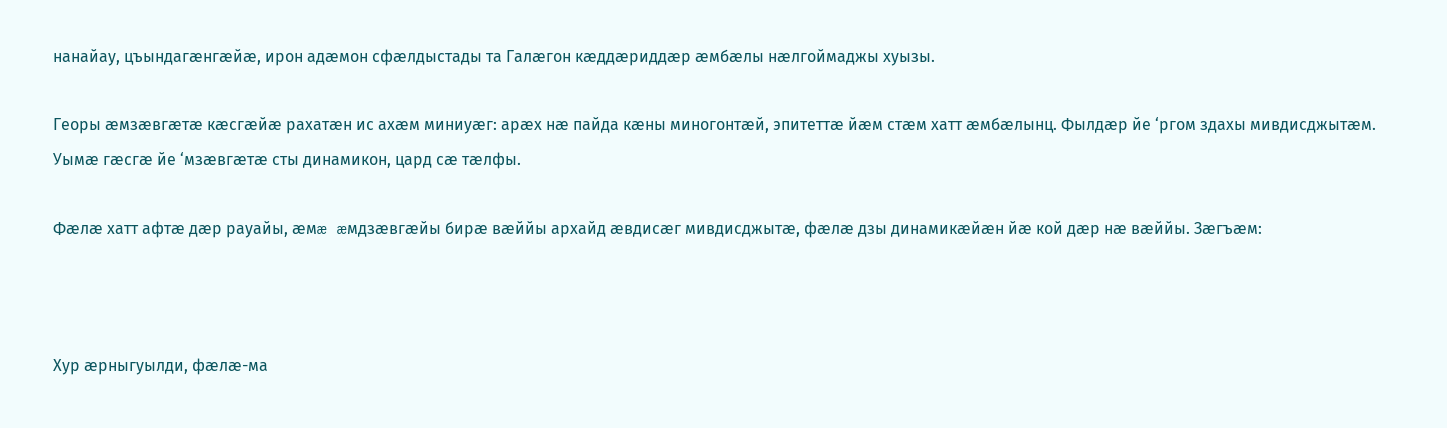нанайау, цъындагæнгæйæ, ирон адæмон сфæлдыстады та Галæгон кæддæриддæр æмбæлы нæлгоймаджы хуызы.

Георы æмзæвгæтæ кæсгæйæ рахатæн ис ахæм миниуæг: арæх нæ пайда кæны миногонтæй, эпитеттæ йæм стæм хатт æмбæлынц. Фылдæр йе ‘ргом здахы мивдисджытæм. Уымæ гæсгæ йе ‘мзæвгæтæ сты динамикон, цард сæ тæлфы.

Фæлæ хатт афтæ дæр рауайы, æмæ æмдзæвгæйы бирæ вæййы архайд æвдисæг мивдисджытæ, фæлæ дзы динамикæйæн йæ кой дæр нæ вæййы. Зæгъæм:



Хур æрныгуылди, фæлæ-ма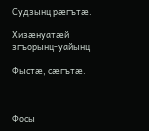Судзынц рæгътæ.

Хизæнуатæй згъорынц-уайынц

Фыстæ, сæгътæ.



Фосы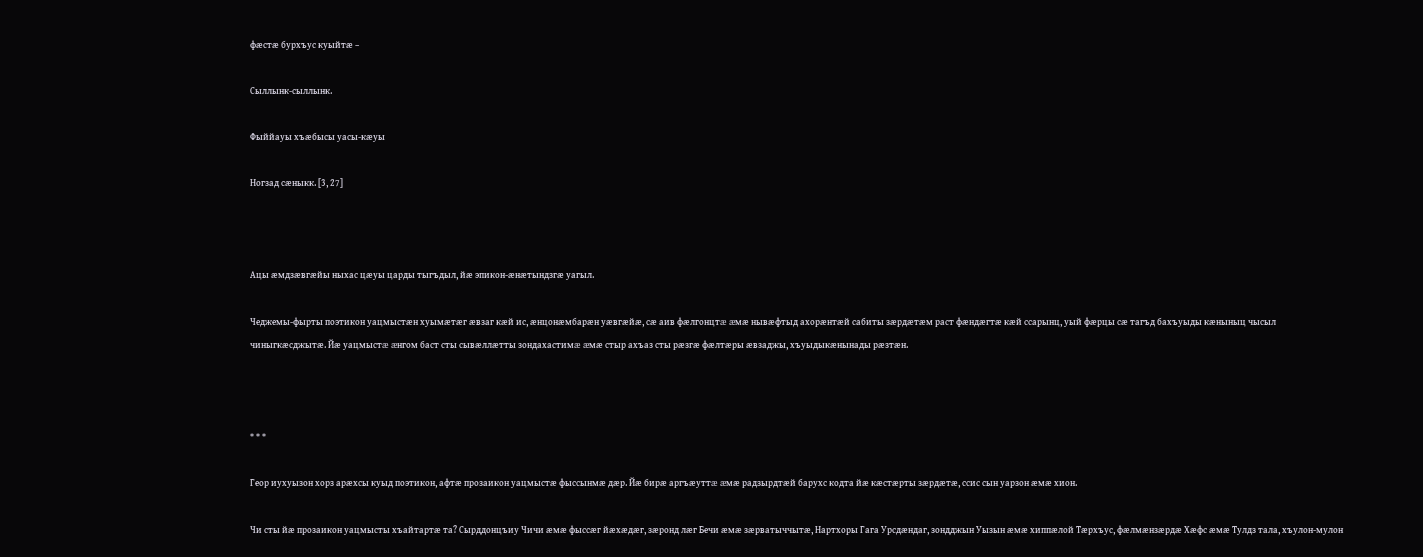фæстæ бурхъус куыйтæ –

Сыллынк-сыллынк.

Фыййауы хъæбысы уасы-кæуы

Ногзад сæныкк. [3, 27]



Ацы æмдзæвгæйы ныхас цæуы царды тыгъдыл, йæ эпикон-æнæтындзгæ уагыл.

Чеджемы-фырты поэтикон уацмыстæн хуымæтæг æвзаг кæй ис, æнцонæмбарæн уæвгæйæ, сæ аив фæлгонцтæ æмæ нывæфтыд ахорæнтæй сабиты зæрдæтæм раст фæндæгтæ кæй ссарынц, уый фæрцы сæ тагъд бахъуыды кæныныц чысыл чиныгкæсджытæ. Йæ уацмыстæ æнгом баст сты сывæллæтты зондахастимæ æмæ стыр ахъаз сты рæзгæ фæлтæры æвзаджы, хъуыдыкæнынады рæзтæн.



* * *

Геор иухуызон хорз арæхсы куыд поэтикон, афтæ прозаикон уацмыстæ фыссынмæ дæр. Йæ бирæ аргъæуттæ æмæ радзырдтæй барухс кодта йæ кæстæрты зæрдæтæ, ссис сын уарзон æмæ хион.

Чи сты йæ прозаикон уацмысты хъайтартæ та? Сырддонцъиу Чичи æмæ фыссæг йæхæдæг, зæронд лæг Бечи æмæ зæрватыччытæ, Нартхоры Гага Урсдæндаг, зондджын Уызын æмæ хиппæлой Тæрхъус, фæлмæнзæрдæ Хæфс æмæ Тулдз тала, хъулон-мулон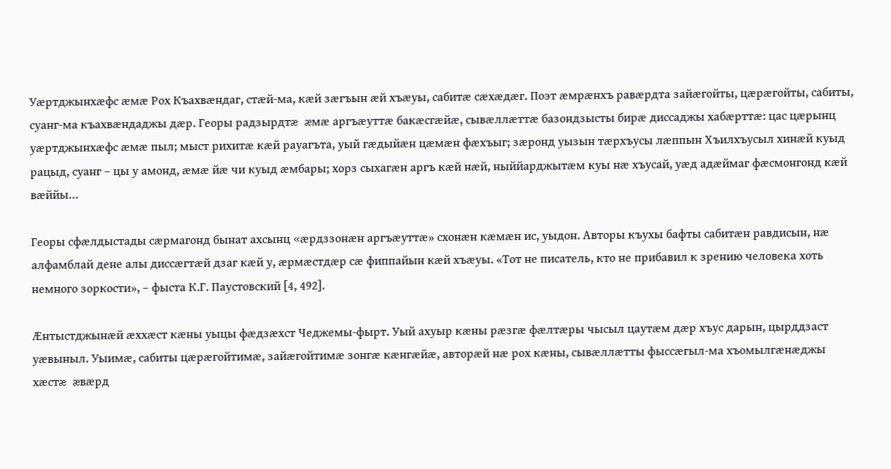Уæртджынхæфс æмæ Рох Къахвæндаг, стæй-ма, кæй зæгъын æй хъæуы, сабитæ сæхæдæг. Поэт æмрæнхъ равæрдта зайæгойты, цæрæгойты, сабиты, суанг-ма къахвæндаджы дæр. Георы радзырдтæ æмæ аргъæуттæ бакæсгæйæ, сывæллæттæ базондзысты бирæ диссаджы хабæрттæ: цас цæрынц уæртджынхæфс æмæ пыл; мыст рихитæ кæй рауагъта, уый гæдыйæн цæмæн фæхъыг; зæронд уызын тæрхъусы лæппын Хъилхъусыл хинæй куыд рацыд, суанг – цы у амонд, æмæ йæ чи куыд æмбары; хорз сыхагæн аргъ кæй нæй, ныййарджытæм куы нæ хъусай, уæд адæймаг фæсмонгонд кæй вæййы…

Георы сфæлдыстады сæрмагонд бынат ахсынц «æрдззонæн аргъæуттæ» схонæн кæмæн ис, уыдон. Авторы къухы бафты сабитæн равдисын, нæ алфамблай дене алы диссæгтæй дзаг кæй у, æрмæстдæр сæ фиппайын кæй хъæуы. «Тот не писатель, кто не прибавил к зрению человека хоть немного зоркости», – фыста К.Г. Паустовский [4, 492].

Æнтыстджынæй æххæст кæны уыцы фæдзæхст Чеджемы-фырт. Уый ахуыр кæны рæзгæ фæлтæры чысыл цаутæм дæр хъус дарын, цырддзаст уæвыныл. Уыимæ, сабиты цæрæгойтимæ, зайæгойтимæ зонгæ кæнгæйæ, авторæй нæ рох кæны, сывæллæтты фыссæгыл-ма хъомылгæнæджы хæстæ æвæрд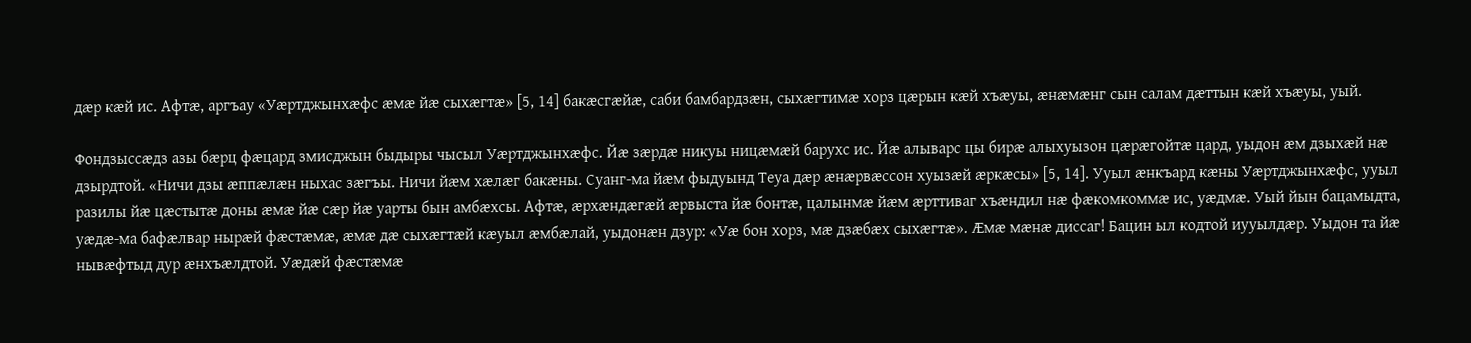дæр кæй ис. Афтæ, аргъау «Уæртджынхæфс æмæ йæ сыхæгтæ» [5, 14] бакæсгæйæ, саби бамбардзæн, сыхæгтимæ хорз цæрын кæй хъæуы, æнæмæнг сын салам дæттын кæй хъæуы, уый.

Фондзыссæдз азы бæрц фæцард змисджын быдыры чысыл Уæртджынхæфс. Йæ зæрдæ никуы ницæмæй барухс ис. Йæ алыварс цы бирæ алыхуызон цæрæгойтæ цард, уыдон æм дзыхæй нæ дзырдтой. «Ничи дзы æппæлæн ныхас зæгъы. Ничи йæм хæлæг бакæны. Суанг-ма йæм фыдуынд Теуа дæр æнæрвæссон хуызæй æркæсы» [5, 14]. Ууыл æнкъард кæны Уæртджынхæфс, ууыл разилы йæ цæстытæ доны æмæ йæ сæр йæ уарты бын амбæхсы. Афтæ, æрхæндæгæй æрвыста йæ бонтæ, цалынмæ йæм æрттиваг хъæндил нæ фæкомкоммæ ис, уæдмæ. Уый йын бацамыдта, уæдæ-ма бафæлвар нырæй фæстæмæ, æмæ дæ сыхæгтæй кæуыл æмбæлай, уыдонæн дзур: «Уæ бон хорз, мæ дзæбæх сыхæгтæ». Æмæ мæнæ диссаг! Бацин ыл кодтой иууылдæр. Уыдон та йæ нывæфтыд дур æнхъæлдтой. Уæдæй фæстæмæ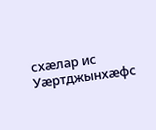схæлар ис Уæртджынхæфс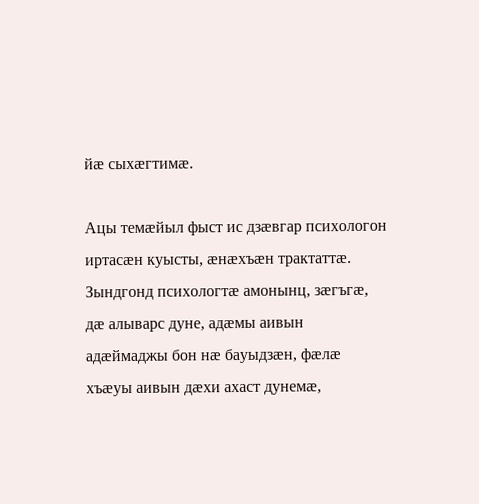йæ сыхæгтимæ.

Ацы темæйыл фыст ис дзæвгар психологон иртасæн куысты, æнæхъæн трактаттæ. Зындгонд психологтæ амонынц, зæгъгæ, дæ алыварс дуне, адæмы аивын адæймаджы бон нæ бауыдзæн, фæлæ хъæуы аивын дæхи ахаст дунемæ,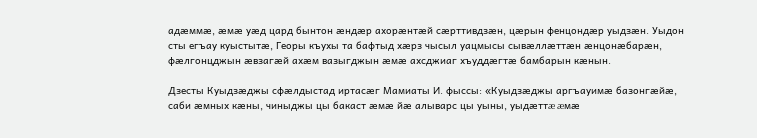адæммæ, æмæ уæд цард бынтон æндæр ахорæнтæй сæрттивдзæн, цæрын фенцондæр уыдзæн. Уыдон сты егъау куыстытæ, Георы къухы та бафтыд хæрз чысыл уацмысы сывæллæттæн æнцонæбарæн, фæлгонцджын æвзагæй ахæм вазыгджын æмæ ахсджиаг хъуддæгтæ бамбарын кæнын.

Дзесты Куыдзæджы сфæлдыстад иртасæг Мамиаты И. фыссы: «Куыдзæджы аргъауимæ базонгæйæ, саби æмных кæны, чиныджы цы бакаст æмæ йæ алыварс цы уыны, уыдæттæ æмæ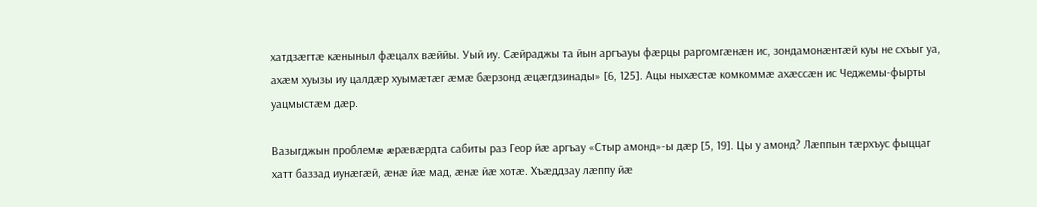хатдзæгтæ кæныныл фæцалх вæййы. Уый иу. Сæйраджы та йын аргъауы фæрцы раргомгæнæн ис, зондамонæнтæй куы не схъыг уа, ахæм хуызы иу цалдæр хуымæтæг æмæ бæрзонд æцæгдзинады» [6, 125]. Ацы ныхæстæ комкоммæ ахæссæн ис Чеджемы-фырты уацмыстæм дæр.

Вазыгджын проблемæ æрæвæрдта сабиты раз Геор йæ аргъау «Стыр амонд»-ы дæр [5, 19]. Цы у амонд? Лæппын тæрхъус фыццаг хатт баззад иунæгæй, æнæ йæ мад, æнæ йæ хотæ. Хъæддзау лæппу йæ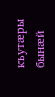къутæры бынæй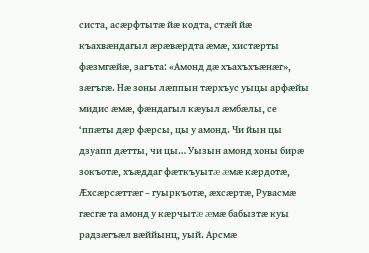систа, асæрфтытæ йæ кодта, стæй йæ къахвæндагыл æрæвæрдта æмæ, хистæрты фæзмгæйæ, загъта: «Амонд дæ хъахъхъæнæг», зæгъгæ. Нæ зоны лæппын тæрхъус уыцы арфæйы мидис æмæ, фæндагыл кæуыл æмбæлы, се ‘ппæты дæр фæрсы, цы у амонд. Чи йын цы дзуапп дæтты, чи цы… Уызын амонд хоны бирæ зокъотæ, хъæддаг фæткъуытæ æмæ кæрдотæ, Æхсæрсæттæг – гуыркъотæ, æхсæртæ, Рувасмæ гæсгæ та амонд у кæрчытæ æмæ бабызтæ куы радзæгъæл вæййынц, уый. Арсмæ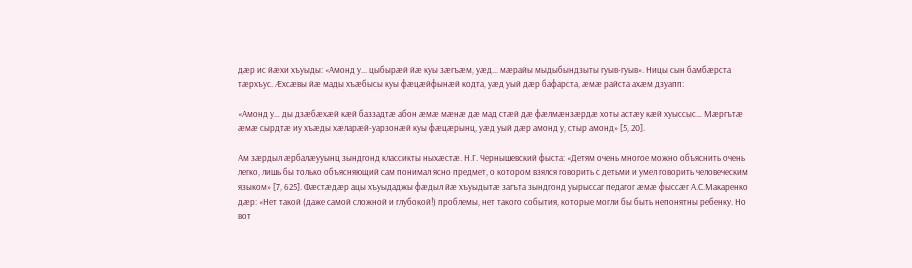дæр ис йæхи хъуыды: «Амонд у... цыбырæй йæ куы зæгъæм, уæд... мæрайы мыдыбындзыты гуыв-гуыв». Ницы сын бамбæрста тæрхъус. Æхсæвы йæ мады хъæбысы куы фæцæйфынæй кодта, уæд уый дæр бафарста, æмæ райста ахæм дзуапп:

«Амонд у… ды дзæбæхæй кæй баззадтæ абон æмæ мæнæ дæ мад стæй дæ фæлмæнзæрдæ хоты астæу кæй хуыссыс… Мæргътæ æмæ сырдтæ иу хъæды хæларæй-уарзонæй куы фæцæрынц, уæд уый дæр амонд у, стыр амонд» [5, 20].

Ам зæрдыл æрбалæууынц зындгонд классикты ныхæстæ. Н.Г. Чернышевский фыста: «Детям очень многое можно объяснить очень легко, лишь бы только объясняющий сам понимал ясно предмет, о котором взялся говорить с детьми и умел говорить человеческим языком» [7, 625]. Фæстæдæр ацы хъуыдаджы фæдыл йæ хъуыдытæ загъта зындгонд уырыссаг педагог æмæ фыссæг А.С.Макаренко дæр: «Нет такой (даже самой сложной и глубокой!) проблемы, нет такого события, которые могли бы быть непонятны ребенку. Но вот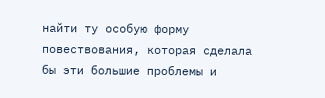найти ту особую форму повествования, которая сделала бы эти большие проблемы и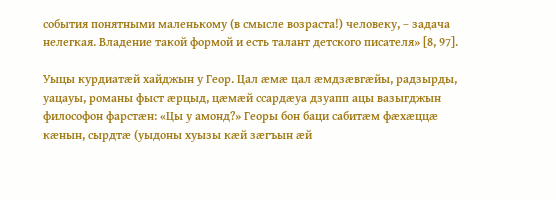события понятными маленькому (в смысле возраста!) человеку, – задача нелегкая. Владение такой формой и есть талант детского писателя» [8, 97].

Уыцы курдиатæй хайджын у Геор. Цал æмæ цал æмдзæвгæйы, радзырды, уацауы, романы фыст æрцыд, цæмæй ссардæуа дзуапп ацы вазыгджын философон фарстæн: «Цы у амонд?» Георы бон баци сабитæм фæхæццæ кæнын, сырдтæ (уыдоны хуызы кæй зæгъын æй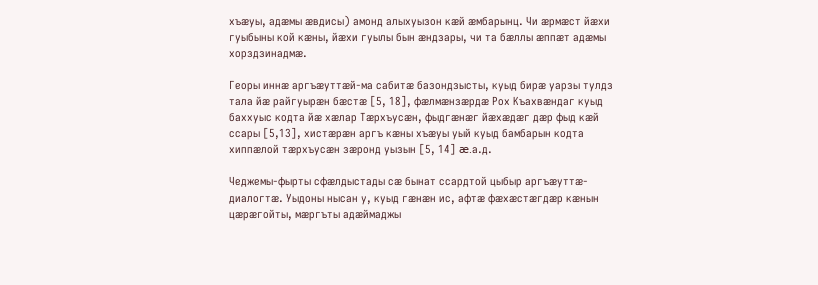хъæуы, адæмы æвдисы) амонд алыхуызон кæй æмбарынц. Чи æрмæст йæхи гуыбыны кой кæны, йæхи гуылы бын æндзары, чи та бæллы æппæт адæмы хорздзинадмæ.

Георы иннæ аргъæуттæй-ма сабитæ базондзысты, куыд бирæ уарзы тулдз тала йæ райгуырæн бæстæ [5, 18], фæлмæнзæрдæ Рох Къахвæндаг куыд баххуыс кодта йæ хæлар Тæрхъусæн, фыдгæнæг йæхæдæг дæр фыд кæй ссары [5,13], хистæрæн аргъ кæны хъæуы уый куыд бамбарын кодта хиппæлой тæрхъусæн зæронд уызын [5, 14] æ.а.д.

Чеджемы-фырты сфæлдыстады сæ бынат ссардтой цыбыр аргъæуттæ-диалогтæ. Уыдоны нысан у, куыд гæнæн ис, афтæ фæхæстæгдæр кæнын цæрæгойты, мæргъты адæймаджы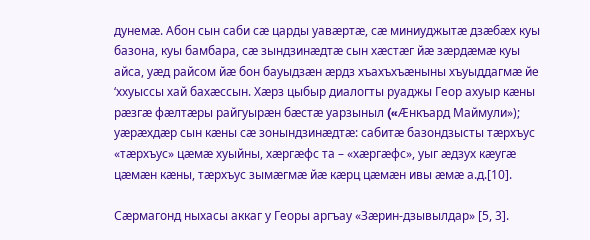дунемæ. Абон сын саби сæ царды уавæртæ, сæ миниуджытæ дзæбæх куы базона, куы бамбара, сæ зындзинæдтæ сын хæстæг йæ зæрдæмæ куы айса, уæд райсом йæ бон бауыдзæн æрдз хъахъхъæныны хъуыддагмæ йе ‘ххуыссы хай бахæссын. Хæрз цыбыр диалогты руаджы Геор ахуыр кæны рæзгæ фæлтæры райгуырæн бæстæ уарзыныл («Æнкъард Маймули»); уæрæхдæр сын кæны сæ зонындзинæдтæ: сабитæ базондзысты тæрхъус «тæрхъус» цæмæ хуыйны, хæргæфс та – «хæргæфс», уыг æдзух кæугæ цæмæн кæны, тæрхъус зымæгмæ йæ кæрц цæмæн ивы æмæ а.д.[10].

Сæрмагонд ныхасы аккаг у Георы аргъау «Зæрин-дзывылдар» [5, 3].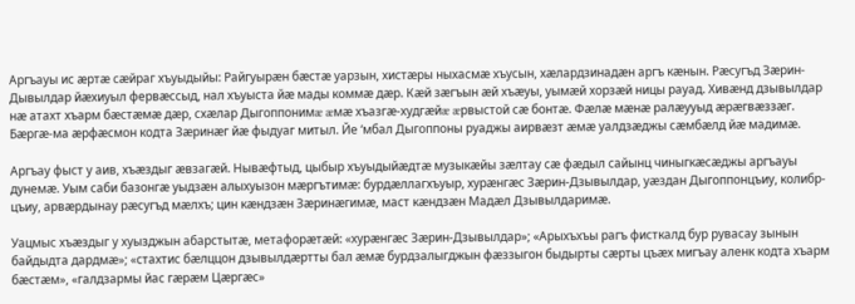Аргъауы ис æртæ сæйраг хъуыдыйы: Райгуырæн бæстæ уарзын, хистæры ныхасмæ хъусын, хæлардзинадæн аргъ кæнын. Рæсугъд Зæрин-Дывылдар йæхиуыл фервæссыд, нал хъуыста йæ мады коммæ дæр. Кæй зæгъын æй хъæуы, уымæй хорзæй ницы рауад. Хивæнд дзывылдар нæ атахт хъарм бæстæмæ дæр, схæлар Дыгоппонимæ æмæ хъазгæ-худгæйæ æрвыстой сæ бонтæ. Фæлæ мæнæ ралæууыд æрæгвæззæг. Бæргæ-ма æрфæсмон кодта Зæринæг йæ фыдуаг митыл. Йе ‘мбал Дыгоппоны руаджы аирвæзт æмæ уалдзæджы сæмбæлд йæ мадимæ.

Аргъау фыст у аив, хъæздыг æвзагæй. Нывæфтыд, цыбыр хъуыдыйæдтæ музыкæйы зæлтау сæ фæдыл сайынц чиныгкæсæджы аргъауы дунемæ. Уым саби базонгæ уыдзæн алыхуызон мæргътимæ: бурдæллагхъуыр, хурæнгæс Зæрин-Дзывылдар, уæздан Дыгоппонцъиу, колибр-цъиу, арвæрдынау рæсугъд мæлхъ; цин кæндзæн Зæринæгимæ, маст кæндзæн Мадæл Дзывылдаримæ.

Уацмыс хъæздыг у хуызджын абарстытæ, метафорæтæй: «хурæнгæс Зæрин-Дзывылдар»; «Арыхъхъы рагъ фисткалд бур рувасау зынын байдыдта дардмæ»; «стахтис бæлццон дзывылдæртты бал æмæ бурдзалыгджын фæззыгон быдырты сæрты цъæх мигъау аленк кодта хъарм бæстæм», «галдзармы йас гæрæм Цæргæс»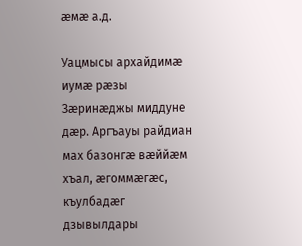æмæ а.д.

Уацмысы архайдимæ иумæ рæзы Зæринæджы миддуне дæр. Аргъауы райдиан мах базонгæ вæййæм хъал, æгоммæгæс, къулбадæг дзывылдары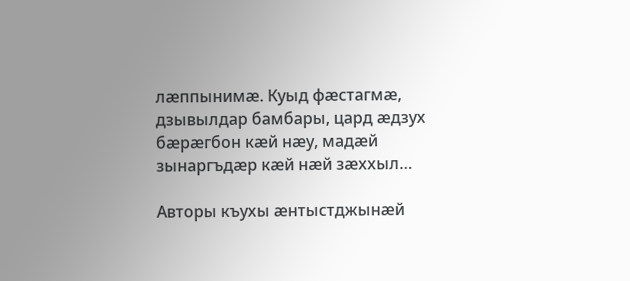лæппынимæ. Куыд фæстагмæ, дзывылдар бамбары, цард æдзух бæрæгбон кæй нæу, мадæй зынаргъдæр кæй нæй зæххыл…

Авторы къухы æнтыстджынæй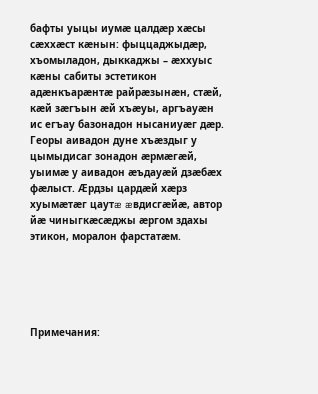бафты уыцы иумæ цалдæр хæсы сæххæст кæнын: фыццаджыдæр, хъомыладон, дыккаджы – æххуыс кæны сабиты эстетикон адæнкъарæнтæ райрæзынæн, стæй, кæй зæгъын æй хъæуы, аргъауæн ис егъау базонадон нысаниуæг дæр. Георы аивадон дуне хъæздыг у цымыдисаг зонадон æрмæгæй, уыимæ у аивадон æъдауæй дзæбæх фæлыст. Æрдзы цардæй хæрз хуымæтæг цаутæ æвдисгæйæ, автор йæ чиныгкæсæджы æргом здахы этикон, моралон фарстатæм.





Примечания: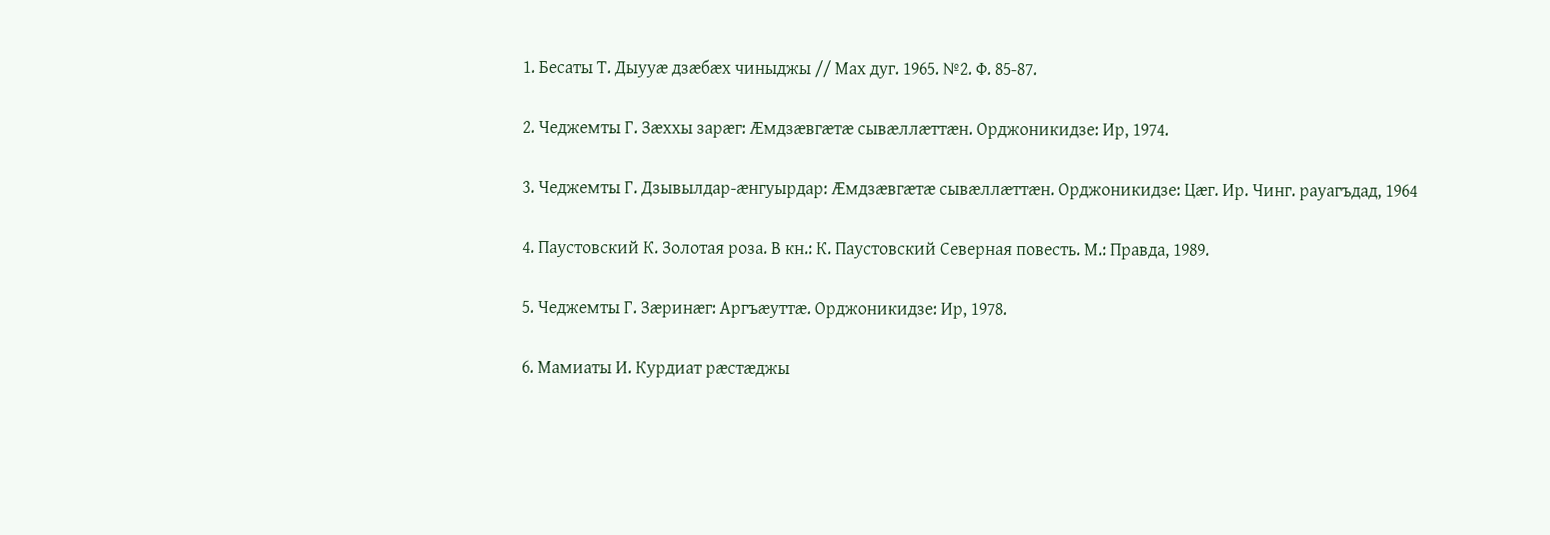1. Бесаты Т. Дыууæ дзæбæх чиныджы // Мах дуг. 1965. №2. Ф. 85-87.

2. Чеджемты Г. Зæххы зарæг: Æмдзæвгæтæ сывæллæттæн. Орджоникидзе: Ир, 1974.

3. Чеджемты Г. Дзывылдар-æнгуырдар: Æмдзæвгæтæ сывæллæттæн. Орджоникидзе: Цæг. Ир. Чинг. рауагъдад, 1964

4. Паустовский К. Золотая роза. В кн.: К. Паустовский Северная повесть. М.: Правда, 1989.

5. Чеджемты Г. Зæринæг: Аргъæуттæ. Орджоникидзе: Ир, 1978.

6. Мамиаты И. Курдиат рæстæджы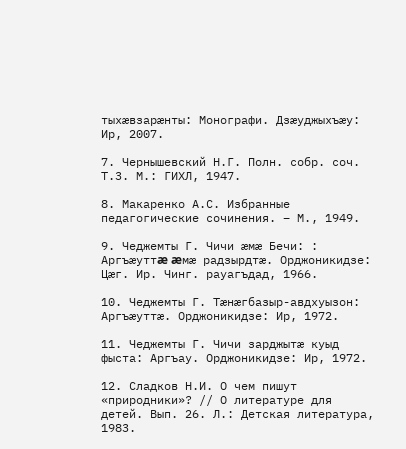тыхæвзарæнты: Монографи. Дзæуджыхъæу: Ир, 2007.

7. Чернышевский Н.Г. Полн. собр. соч. Т.3. М.: ГИХЛ, 1947.

8. Макаренко А.С. Избранные педагогические сочинения. – М., 1949.

9. Чеджемты Г. Чичи æмæ Бечи: : Аргъæуттæ æмæ радзырдтæ. Орджоникидзе: Цæг. Ир. Чинг. рауагъдад, 1966.

10. Чеджемты Г. Тæнæгбазыр-авдхуызон: Аргъæуттæ. Орджоникидзе: Ир, 1972.

11. Чеджемты Г. Чичи зарджытæ куыд фыста: Аргъау. Орджоникидзе: Ир, 1972.

12. Сладков Н.И. О чем пишут «природники»? // О литературе для детей. Вып. 26. Л.: Детская литература, 1983.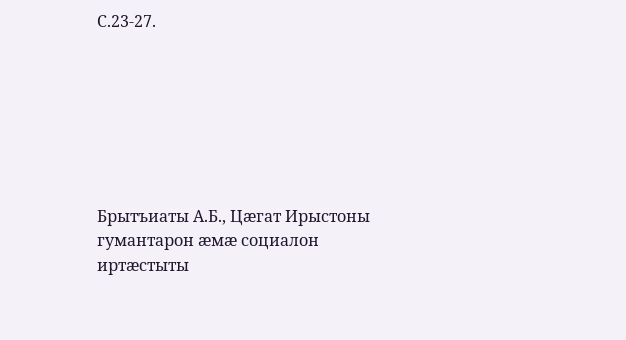С.23-27.







Брытъиаты А.Б., Цæгат Ирыстоны гумантарон æмæ социалон иртæстыты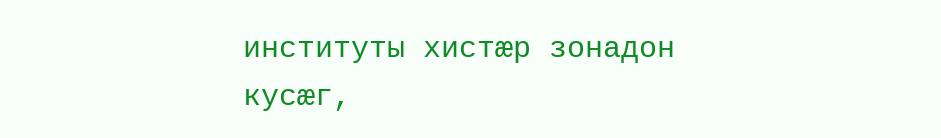институты хистæр зонадон кусæг,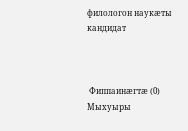филологон наукæты кандидат



 Фиппаинæгтæ (0)      Мыхуыры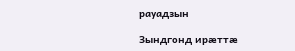рауадзын

Зындгонд ирæттæ